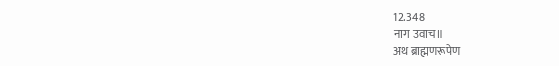12.348
नाग उवाच॥
अथ ब्राह्मणरूपेण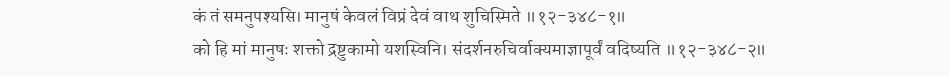कं तं समनुपश्यसि। मानुषं केवलं विप्रं देवं वाथ शुचिस्मिते ॥१२-३४८-१॥
को हि मां मानुषः शक्तो द्रष्टुकामो यशस्विनि। संदर्शनरुचिर्वाक्यमाज्ञापूर्वं वदिष्यति ॥१२-३४८-२॥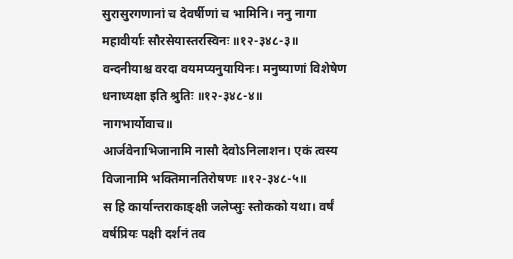सुरासुरगणानां च देवर्षीणां च भामिनि। ननु नागा महावीर्याः सौरसेयास्तरस्विनः ॥१२-३४८-३॥
वन्दनीयाश्च वरदा वयमप्यनुयायिनः। मनुष्याणां विशेषेण धनाध्यक्षा इति श्रुतिः ॥१२-३४८-४॥
नागभार्योवाच॥
आर्जवेनाभिजानामि नासौ देवोऽनिलाशन। एकं त्वस्य विजानामि भक्तिमानतिरोषणः ॥१२-३४८-५॥
स हि कार्यान्तराकाङ्क्षी जलेप्सुः स्तोकको यथा। वर्षं वर्षप्रियः पक्षी दर्शनं तव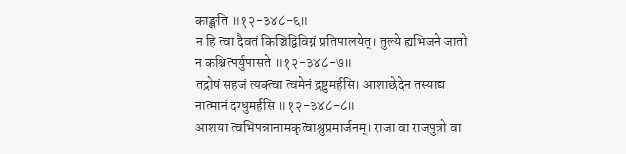काङ्क्षति ॥१२-३४८-६॥
न हि त्वा दैवतं किञ्चिद्विविग्नं प्रतिपालयेत्। तुल्ये ह्यभिजने जातो न कश्चित्पर्युपासते ॥१२-३४८-७॥
तद्रोषं सहजं त्यक्त्वा त्वमेनं द्रष्टुमर्हसि। आशाछेदेन तस्याद्य नात्मानं दग्धुमर्हसि ॥१२-३४८-८॥
आशया त्वभिपन्नानामकृत्वाश्रुप्रमार्जनम्। राजा वा राजपुत्रो वा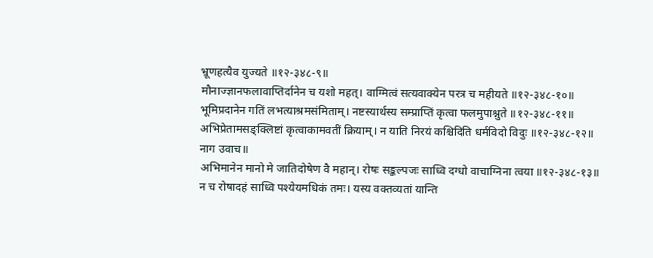भ्रूणहत्यैव युज्यते ॥१२-३४८-९॥
मौनाज्ज्ञानफलावाप्तिर्दानेन च यशो महत्। वाग्मित्वं सत्यवाक्येन परत्र च महीयते ॥१२-३४८-१०॥
भूमिप्रदानेन गतिं लभत्याश्रमसंमिताम्। नष्टस्यार्थस्य सम्प्राप्तिं कृत्वा फलमुपाश्नुते ॥१२-३४८-११॥
अभिप्रेतामसङ्क्लिष्टां कृत्वाकामवतीं क्रियाम्। न याति निरयं कश्चिदिति धर्मविदो विदुः ॥१२-३४८-१२॥
नाग उवाच॥
अभिमानेन मानो मे जातिदोषेण वै महान्। रोषः सङ्कल्पजः साध्वि दग्धो वाचाग्निना त्वया ॥१२-३४८-१३॥
न च रोषादहं साध्वि पश्येयमधिकं तमः। यस्य वक्तव्यतां यान्ति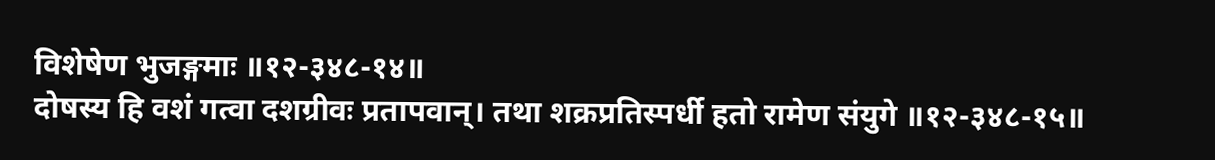विशेषेण भुजङ्गमाः ॥१२-३४८-१४॥
दोषस्य हि वशं गत्वा दशग्रीवः प्रतापवान्। तथा शक्रप्रतिस्पर्धी हतो रामेण संयुगे ॥१२-३४८-१५॥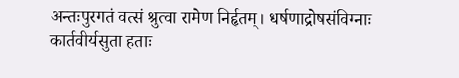अन्तःपुरगतं वत्सं श्रुत्वा रामेण निर्हृतम्। धर्षणाद्रोषसंविग्नाः कार्तवीर्यसुता हताः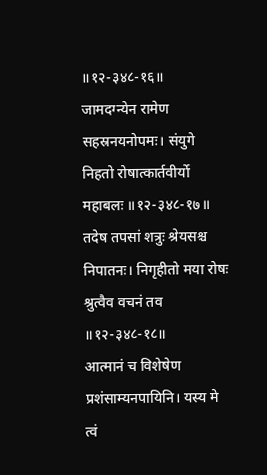॥१२-३४८-१६॥
जामदग्न्येन रामेण सहस्रनयनोपमः। संयुगे निहतो रोषात्कार्तवीर्यो महाबलः ॥१२-३४८-१७॥
तदेष तपसां शत्रुः श्रेयसश्च निपातनः। निगृहीतो मया रोषः श्रुत्वैव वचनं तव ॥१२-३४८-१८॥
आत्मानं च विशेषेण प्रशंसाम्यनपायिनि। यस्य मे त्वं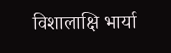विशालाक्षि भार्या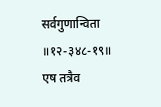सर्वगुणान्विता ॥१२-३४८-१९॥
एष तत्रैव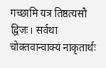गच्छामि यत्र तिष्ठत्यसौ द्विजः। सर्वथा चोक्तवान्वाक्यं नाकृतार्थः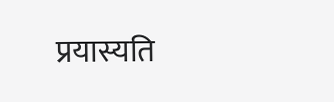प्रयास्यति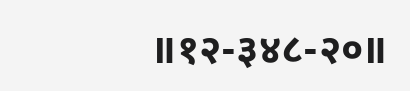॥१२-३४८-२०॥